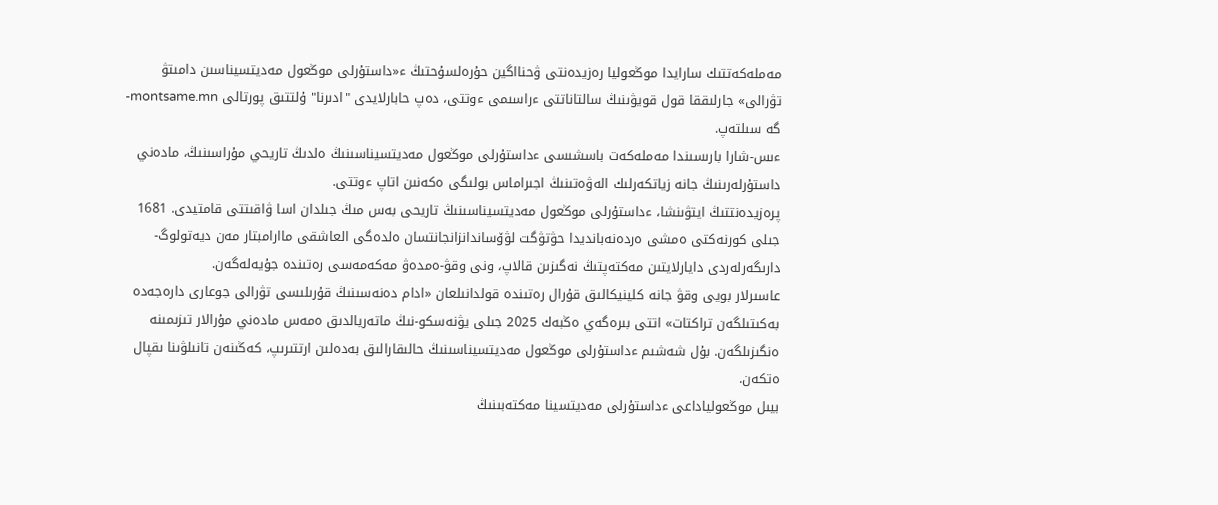مەملەكەتتىك سارايدا موڭعوليا رەزيدەنتى ۋحنااگين حۇرەلسۇحتىڭ ء«داستۇرلى موڭعول مەديتسيناسىن دامىتۋ تۋرالى» جارلىققا قول قويۋىنىڭ سالتاناتتى ءراسىمى ءوتتى، دەپ حابارلايدى "ادىرنا" ۇلتتىق پورتالى montsame.mn-گە سىلتەپ.
ءىس-شارا بارىسىندا مەملەكەت باسشىسى ءداستۇرلى موڭعول مەديتسيناسىنىڭ ەلدىڭ تاريحي مۇراسىنىڭ، مادەني داستۇرلەرىنىڭ جانە زياتكەرلىك الەۋەتىنىڭ اجىراماس بولىگى ەكەنىن اتاپ ءوتتى.
پرەزيدەنتتىڭ ايتۋىنشا، ءداستۇرلى موڭعول مەديتسيناسىنىڭ تاريحى بەس مىڭ جىلدان اسا ۋاقىتتى قامتيدى. 1681 جىلى كورنەكتى ەمشى ەردەنەبانديدا حۋتۋگت لۋۆساندانزانجانتسان ەلدەگى العاشقى ماارامبتار مەن ديەتولوگ-دارىگەرلەردى دايارلايتىن مەكتەپتىڭ نەگىزىن قالاپ، ونى وقۋ-ەمدەۋ مەكەمەسى رەتىندە جۇيەلەگەن.
عاسىرلار بويى وقۋ جانە كلينيكالىق قۇرال رەتىندە قولدانىلعان «ادام دەنەسىنىڭ قۇرىلىسى تۋرالى جوعارى دارەجەدە بەكىتىلگەن تراكتات» اتتى بىرەگەي ەڭبەك 2025 جىلى يۋنەسكو-نىڭ ماتەريالدىق ەمەس مادەني مۇرالار تىزىمىنە ەنگىزىلگەن. بۇل شەشىم ءداستۇرلى موڭعول مەديتسيناسىنىڭ حالىقارالىق بەدەلىن ارتتىرىپ، كەڭىنەن تانىلۋىنا ىقپال ەتكەن.
بيىل موڭعولياداعى ءداستۇرلى مەديتسينا مەكتەبىنىڭ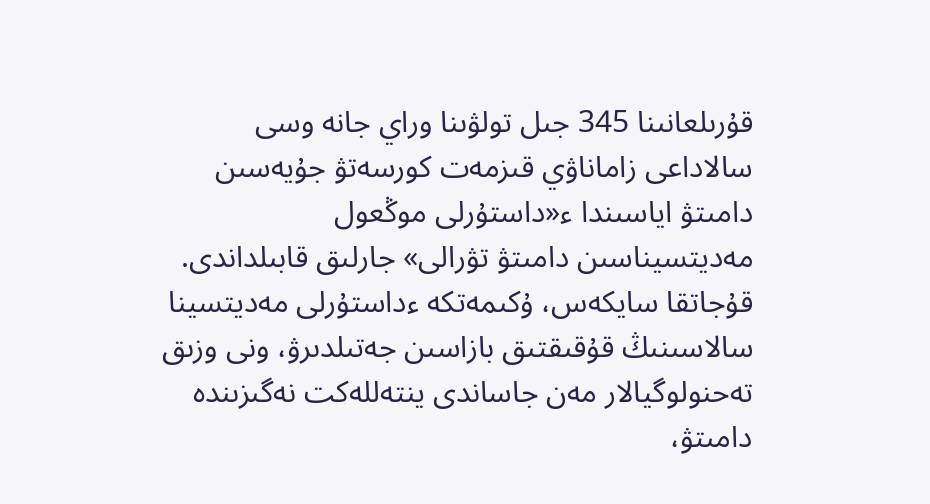قۇرىلعانىنا 345 جىل تولۋىنا وراي جانە وسى سالاداعى زاماناۋي قىزمەت كورسەتۋ جۇيەسىن دامىتۋ اياسىندا ء«داستۇرلى موڭعول مەديتسيناسىن دامىتۋ تۋرالى» جارلىق قابىلداندى.
قۇجاتقا سايكەس، ۇكىمەتكە ءداستۇرلى مەديتسينا سالاسىنىڭ قۇقىقتىق بازاسىن جەتىلدىرۋ، ونى وزىق تەحنولوگيالار مەن جاساندى ينتەللەكت نەگىزىندە دامىتۋ،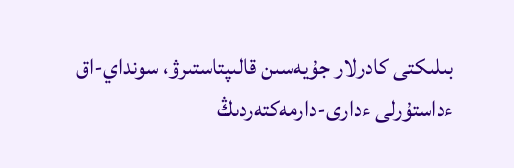بىلىكتى كادرلار جۇيەسىن قالىپتاستىرۋ، سونداي-اق ءداستۇرلى ءدارى-دارمەكتەردىڭ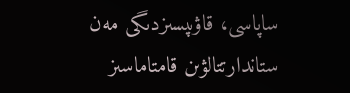ساپاسى، قاۋىپسىزدىگى مەن ستاندارتتالۋىن قامتاماسىز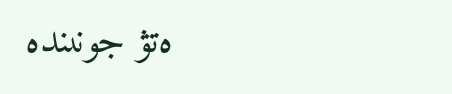ەتۋ جونىندە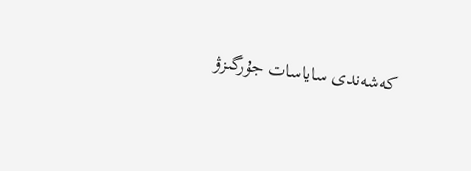كەشەندى ساياسات جۇرگىزۋ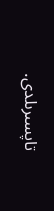تاپسىرىلدى.